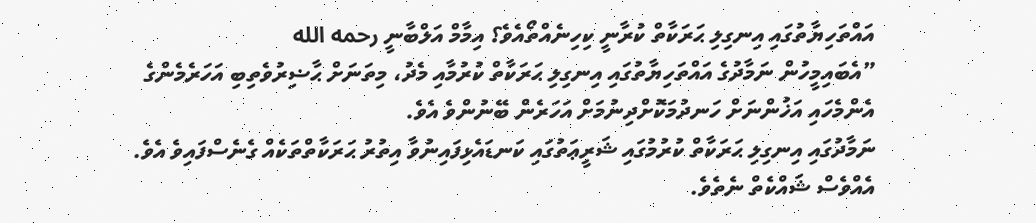އައްތަހިޔާތުގައި އިނގިލި ޙަރަކާތް ކުރާނީ ކިހިނެއްތޯއެވެ؟ އިމާމް އަލްބާނީ رحمه الله
”އެބައިމީހުން ނަމާދުގެ އައްތަހިޔާތުގައި އިނގިލި ޙަރަކާތް ކުރުމާއި މެދު، މިތަނަށް ޙާޟިރުވެތިބި އަހަރެމެންގެ އެންމެހައި އަޚުންނަށް ހަނދުމަކޮށްދިނުމަށް އަހަރެން ބޭނުންވެ އެވެ.
ނަމާދުގައި އިނގިލި ޙަރަކާތް ކުރުމުގައި ޝަރީޢަތުގައި ކަނޑައެޅިފައިނުވާ އިތުރު ޙަރަކާތްތަކެއް ގެނެސްފައިވެ އެވެ. އެއްވެސް ޝައްކެތް ނެތެވެ.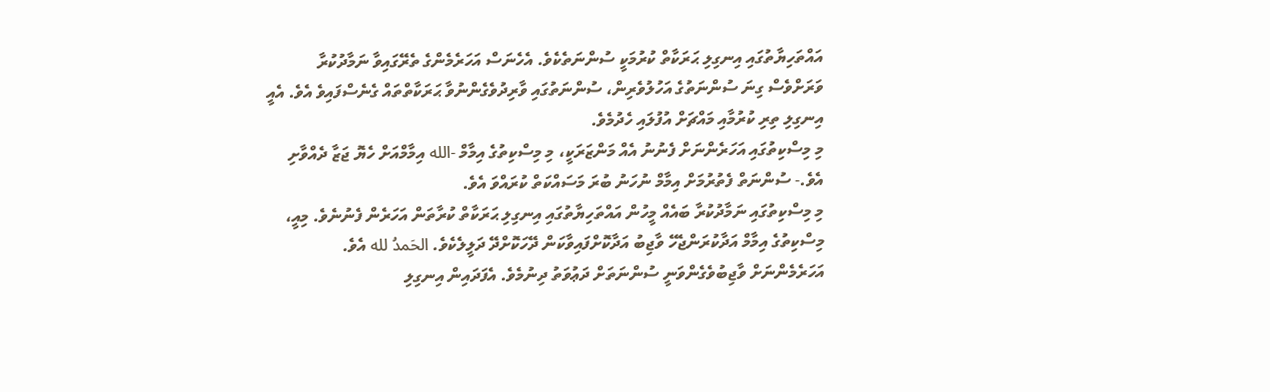އައްތަހިޔާތުގައި އިނގިލި ޙަރަކާތް ކުރުމަކީ ސުންނަތެކެވެ. އެހެނަސް އަހަރެމެންގެ ތެރޭގައިވާ ނަމާދުކުރާ ވަރަށްވެސް ގިނަ ސުންނަތުގެ އަހުލުވެރިން، ސުންނަތުގައި ވާރިދުވެގެންނުވާ ޙަރަކާތްތައް ގެނެސްފައިވެ އެވެ. އެއީ އިނގިލި ތިރި ކުރުމާއި މައްޗަށް އުފުލައި ހެދުމެވެ.
މި މިސްކިތުގައި އަހަރެންނަށް ފެނުނު އެއް މަންޒަރަކީ، މި މިސްކިތުގެ އިމާމް -الله އިމާމްއަށް ހެޔޮ ޖަޒާ ދެއްވާށި އެވެ.- ސުންނަތް ފެތުރުމަށް އިމާމް ނުހަނު ބުރަ މަސައްކަތް ކުރައްވަ އެވެ.
މި މިސްކިތުގައި ނަމާދުކުރާ ބައެއް މީހުން އައްތަހިޔާތުގައި އިނގިލި ޙަރަކާތް ކުރާތަން އަހަރެން ފެނުނެވެ. މިއީ، މިސްކިތުގެ އިމާމް އަދާކުރަންޖެހޭ ވާޖިބު އަދާކޮށްފައިވާކަން ދޭހަކޮށްދޭ ދަލީލެކެވެ. الحَمدُ لله އެވެ. އަހަރެމެންނަށް ވާޖިބުވެގެންވަނީ ސުންނަތަށް ދަޢުވަތު ދިނުމެވެ. އެފަދައިން އިނގިލި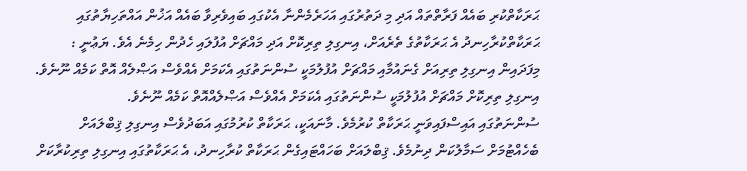ޙަރަކާތްކުރި ބައެއް ފަރާތްތައް އަދި މި ދަތުރުގައި އަހަރެމެންނާ އެކުގައި ބައިވެރިވާ ބައެއް އަޚުން އައްތަހިޔާތުގައި ޙަރަކާތްކުރާހިނދު އެ ޙަރަކާތުގެ ތެރެއަށް، އިނގިލި ތިރިކޮށް އަދި މައްޗަށް އުފުލައި ހެދުން ހިމެނެ އެވެ. ޔަޢުނީ : މިފަދައިން އިނގިލި ތިރިއަށް ގެނައުމާއި މައްޗަށް އުފުލުމަކީ ސުންނަތުގައި އެކަމަށް އެއްވެސް އަޞްލެއް އޮތް ކަމެއް ނޫނެވެ. އިނގިލި ތިރިކޮށް މައްޗަށް އުފުލުމަކީ ސުންނަތުގައި އެކަމަށް އެއްވެސް އަޞްލެއްއޮތް ކަމެއް ނޫނެވެ.
ސުންނަތުގައި އައިސްފައިވަނީ ޙަރަކާތް ކުރުމެވެ. މާނައަކީ، ޙަރަކާތް ކުރުމުގައި އަބަދުވެސް އިނގިލި ޤިބްލައަށް ބެހެއްޓުމަށް ސަމާލުކަން ދިނުމެވެ. ޤިބްލައަށް ބަހައްޓައިގެން ޙަރަކާތް ކުރާހިނދު، އެ ޙަރަކާތުގައި އިނގިލި ތިރިކުރާކަށް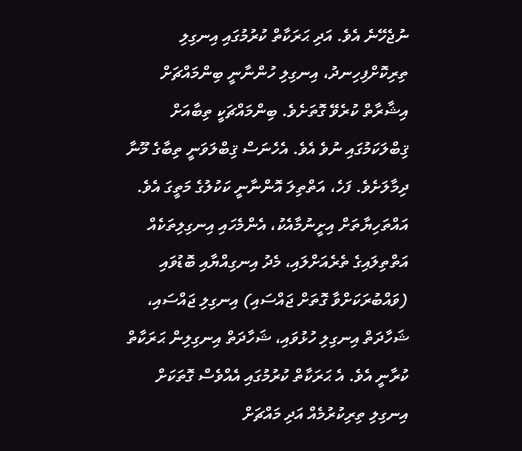ނުޖެހޭނެ އެވެ. އަދި ޙަރަކާތް ކުރުމުގައި އިނގިލި ތިރިކޮށްފިހިނދު، އިނގިލި ހުންނާނީ ބިންމައްޗަށް އިޝާރާތް ކުރެވޭ ގޮތަށެވެ. ބިންމައްޗަކީ ތިބާއަށް ޤިބްލަކަމުގައި ނުވެ އެވެ. އެހެނަސް ޤިބްލަވަނީ ތިބާގެ މޫނާ ދިމާލަށެވެ. ފަހެ، އަތްތިލަ އޮންނާނީ ކަކުލުގެ މަތީގަ އެވެ. އައްތަހިޔާތަށް އިށީނުމާއެކު، އެންމެހައި އިނގިލިތަކެއް އަތްތިލައިގެ ތެރެއަށްލައި، މެދު އިނގިއްޔާއި ބޮޑުވައި (ވައްބުރަކަށްވާ ގޮތަށް ޖައްސައި) އިނގިލި ޖައްސައި، ޝަހާދަތް އިނގިލި ހުޅުވައި، ޝަހާދަތް އިނގިލިން ޙަރަކާތް ކުރާނީ އެވެ. އެ ޙަރަކާތް ކުރުމުގައި އެއްވެސް ގޮތަކަށް އިނގިލި ތިރިކުރުމެއް އަދި މައްޗަށް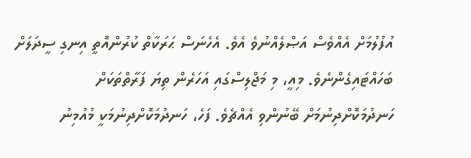އުފުލުމަށް އެއްވެސް އަޞްލެއްނުވެ އެވެ. އެހެނަސް ޙަރަކާތް ކުރުންއޮތީ އިނގި ސީދަލަށް ބަހައްޓައިގެންނެވެ. މިއީ، މި މަޖްލިސްގައި އަހަރެން ތިޔަ ފަރާތްތަކަށް ހަނދުމަކޮށްދިނުމަށް ބޭނުންވި އެއްޗެވެ. ފަހެ، ހަނދުމަކޮށްދިނުމަކީ މުއުމިނު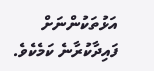އަޅުތަކުންނަށް ފައިދާކުރާނެ ކަމެކެވެ.